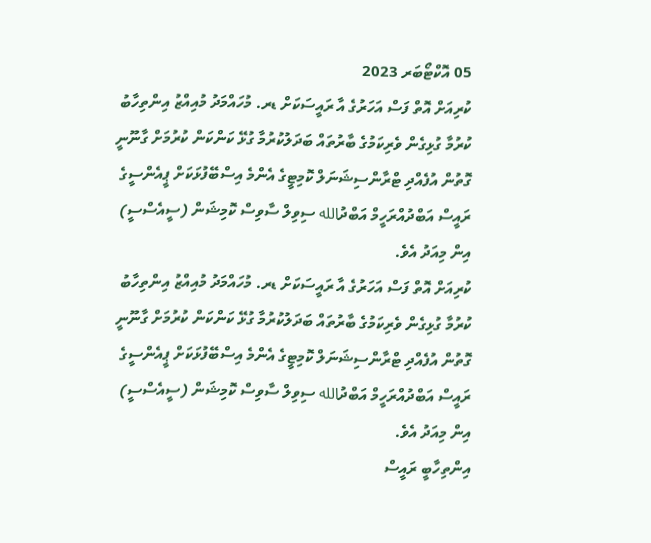05 އޮކްޓޯބަރ 2023
ކުރިއަށް އޮތް ފަސް އަހަރުގެ އާ ރައީސަކަށް ޑރ. މުހައްމަދު މުއިއްޒު އިންތިހާބު ކުރުމާ ގުޅިގެން ވެރިކަމުގެ ބާރުތައް ބަދަލުކުރުމާ ގުޅޭ ކަންކަން ކުރުމަށް ގާނޫނީ ގޮތުން އުފެއްދި ޓްރާންސިޝަނަލް ކޮމިޓީގެ އެންމެ އިސްބޭފުޅަކަށް ޕީއެންސީގެ ރައީސް އަބްދުއްރަހީމް އަބްދުالله ސިވިލް ސާވިސް ކޮމިޝަން (ސީއެސްސީ) އިން މިއަދު އެވެ.
ކުރިއަށް އޮތް ފަސް އަހަރުގެ އާ ރައީސަކަށް ޑރ. މުހައްމަދު މުއިއްޒު އިންތިހާބު ކުރުމާ ގުޅިގެން ވެރިކަމުގެ ބާރުތައް ބަދަލުކުރުމާ ގުޅޭ ކަންކަން ކުރުމަށް ގާނޫނީ ގޮތުން އުފެއްދި ޓްރާންސިޝަނަލް ކޮމިޓީގެ އެންމެ އިސްބޭފުޅަކަށް ޕީއެންސީގެ ރައީސް އަބްދުއްރަހީމް އަބްދުالله ސިވިލް ސާވިސް ކޮމިޝަން (ސީއެސްސީ) އިން މިއަދު އެވެ.
އިންތިހާބީ ރައީސް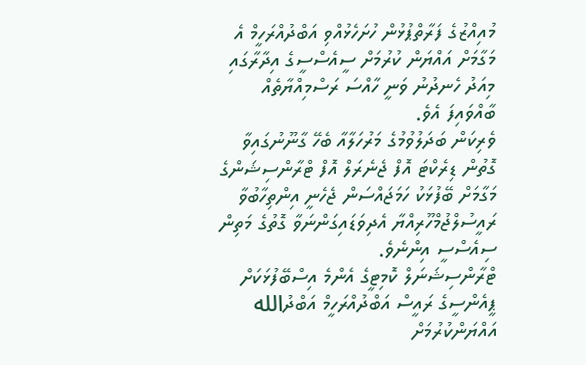މުއިއްޒުގެ ފަރާތްޕުޅުން ހުށަހެޅުއްވި އަބްދުއްރަހީމް އެ މަގާމަށް އައްޔަން ކުރުމަށް ސީއެސްސީގެ އިދާރާގައި މިއަދު ހެނދުނު ވަނީ ހާއްސަ ރަސްމިއްޔާތެއް ބާއްވައިފަ އެވެ.
ވެރިކަން ބަދަލުވުމުގެ މަރުހަލާއާ ބެހޭ ގާނޫނުގައިވާ ގޮތުން ޑިރެކްޓަ އޮފް ޖެނެރަލް އޮފް ޓްރާންސިޝަންގެ މަގާމަށް ބޭފުޅަކު ހަމަޖައްސަން ޖެހެނީ އިންތިހާބުވާ ރައީސުލްޖުމްހޫރިއްޔާ އެދިވަޑައިގަންނަވާ ގޮތުގެ މަތިން ސިއެސްސީ އިންނެވެ.
ޓްރާންސިޝަނަލް ކޮމިޓީގެ އެންމެ އިސްބޭފުޅަކަށް ޕީއެންސީގެ ރައީސް އަބްދުއްރަހީމް އަބްދުالله އައްޔަންކުރުމަށް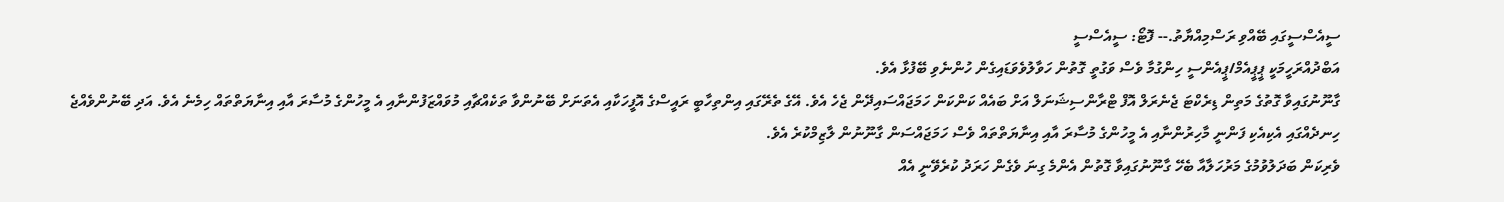ސީއެސްސީގައި ބޭއްވި ރަސްމިއްޔާތު.-- ފޮޓޯ: ސީއެސްސީ
އަބްދުއްރަހީމަކީ ޕީޕީއެމް/ޕީއެންސީ ހިންގުމާ ވެސް ވަގުތީ ގޮތުން ހަވާލުވެވަޑައިގެން ހުންނެވި ބޭފުޅާ އެވެ.
ގާނޫނުގައިވާ ގޮތުގެ މަތިން ޑިރެކްޓަ ޖެނެރަލް އޮފް ޓްރާންސިޝަނަލް އަށް ބައެއް ކަންކަން ހަމަޖައްސައިދޭން ޖެހެ އެވެ. އޭގެ ތެރޭގައި އިންތިހާބީ ރައީސްގެ އޮފީހަކާއި އެތަނަށް ބޭނުންވާ ތަކެއްޗާއި މުވައްޒަފުންނާއި އެ މީހުންގެ މުސާރަ އާއި އިނާޔަތްތައް ހިމެނެ އެވެ. އަދި ބޭނުންވެއްޖެ ހިނދެއްގައި އެކިއެކި ފަންނީ މާހިރުންނާއި އެ މީހުންގެ މުސާރަ އާއި އިނާޔަތްތައް ވެސް ހަމަޖައްސަން ގާނޫނުން ލާޒިމްކުރެ އެވެ.
ވެރިކަން ބަދަލުވުމުގެ މަރުހަލާއާ ބެހޭ ގާނޫނުގައިވާ ގޮތުން އެންމެ ގިނަ ވެގެން ހަރަދު ކުރެވޭނީ އެއް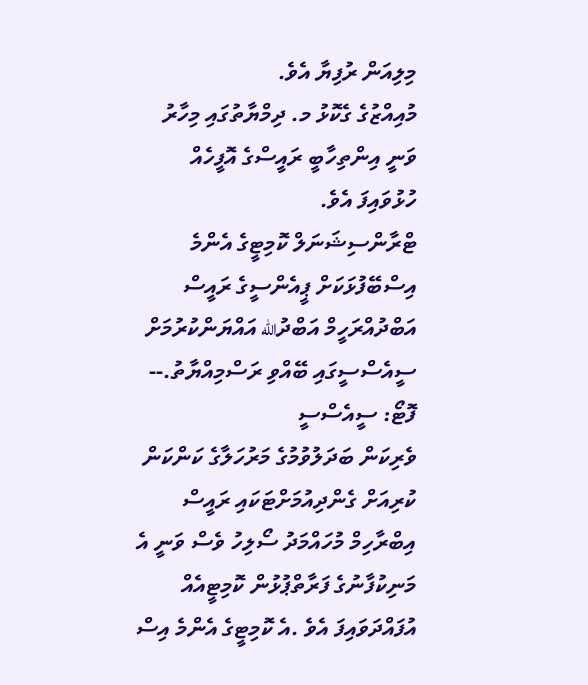މިލިއަން ރުފިޔާ އެވެ.
މުއިއްޒުގެ ގެކޮޅު މ. ދިމްޔާތުގައި މިހާރު ވަނީ އިންތިހާބީ ރައީސްގެ އޮފީހެއް ހުޅުވައިފަ އެވެ.
ޓްރާންސިޝަނަލް ކޮމިޓީގެ އެންމެ އިސްބޭފުޅަކަށް ޕީއެންސީގެ ރައީސް އަބްދުއްރަހީމް އަބްދުالله އައްޔަންކުރުމަށް ސީއެސްސީގައި ބޭއްވި ރަސްމިއްޔާތު.-- ފޮޓޯ: ސީއެސްސީ
ވެރިކަން ބަދަލުވުމުގެ މަރުހަލާގެ ކަންކަން ކުރިއަށް ގެންދިއުމަށްޓަކައި ރައީސް އިބްރާހިމް މުހައްމަދު ސޯލިހު ވެސް ވަނީ އެ މަނިކުފާނުގެ ފަރާތްޕުޅުން ކޮމިޓީއެއް އުފައްދަވައިފަ އެވެ .އެ ކޮމިޓީގެ އެންމެ އިސް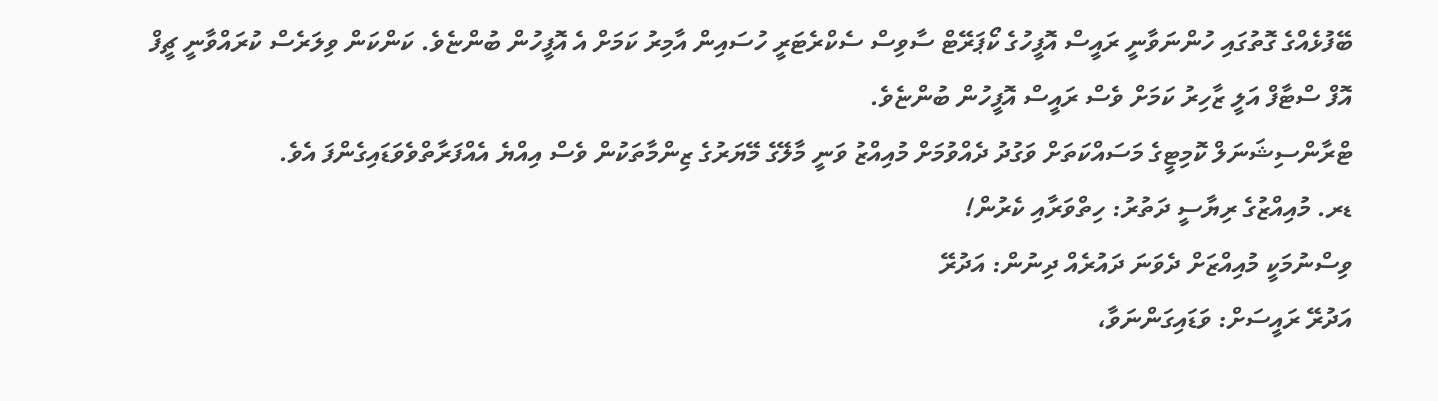ބޭފުޅެއްގެ ގޮތުގައި ހުންނަވާނީ ރައީސް އޮފީހުގެ ކޯޕަރޭޓް ސާވިސް ސެކްރެޓަރީ ހުސައިން އާމިރު ކަމަށް އެ އޮފީހުން ބުންޏެވެ. ކަންކަން ވިލަރެސް ކުރައްވާނީ ޗީފް އޮފް ސްޓާފް އަލީ ޒާހިރު ކަމަށް ވެސް ރައީސް އޮފީހުން ބުންޏެވެ.
ޓްރާންސިޝަނަލް ކޮމިޓީގެ މަސައްކަތަށް ވަގުދު ދެއްވުމަށް މުއިއްޒު ވަނީ މާލޭގެ މޭޔަރުގެ ޒިންމާތަކުން ވެސް އިއްޔެ އެއްފަރާތްވެވަޑައިގެންފަ އެވެ.
ޑރ. މުއިއްޒުގެ ރިޔާސީ ދަތުރު: ހިތްވަރާއި ކެރުން!
ވިސްނުމަކީ މުއިއްޒަށް ދެވަނަ ދައުރެއް ދިނުން: އަދުރޭ
އަދުރޭ ރައީސަށް: ވަޑައިގަންނަވާ،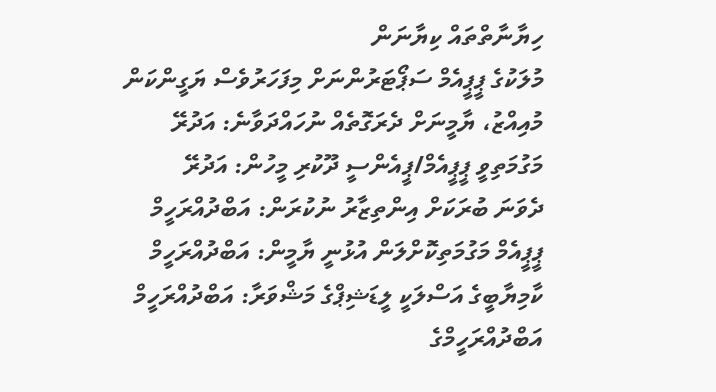ހިޔާނާތްތައް ކިޔާނަން
މުލަކުގެ ޕީޕީއެމް ސަޕޯޓަރުންނަށް މިފަހަރުވެސް ޔަގީންކަން
މުއިއްޒު، ޔާމީނަށް ދެރަގޮތެއް ނުހައްދަވާނެ: އަދުރޭ
މަގުމަތިވީ ޕީޕީއެމް/ޕީއެންސީ ދޫކުރި މީހުން: އަދުރޭ
ދެވަނަ ބުރަކަށް އިންތިޒާރު ނުކުރަން: އަބްދުއްރަހީމް
ޕީޕީއެމް މަގުމަތިކޮށްލަން އުޅުނީ ޔާމީން: އަބްދުއްރަހީމް
ކާމިޔާބީގެ އަސްލަކީ ލީޑަޝިޕްގެ މަޝްވަރާ: އަބްދުއްރަހީމް
އަބްދުއްރަހީމްގެ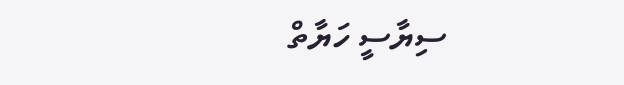ސިޔާސީ ހަޔާތް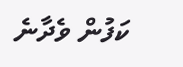ކަފުން ވެދާނެ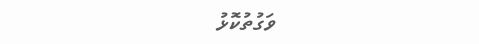ވަގުތުކޮޅު